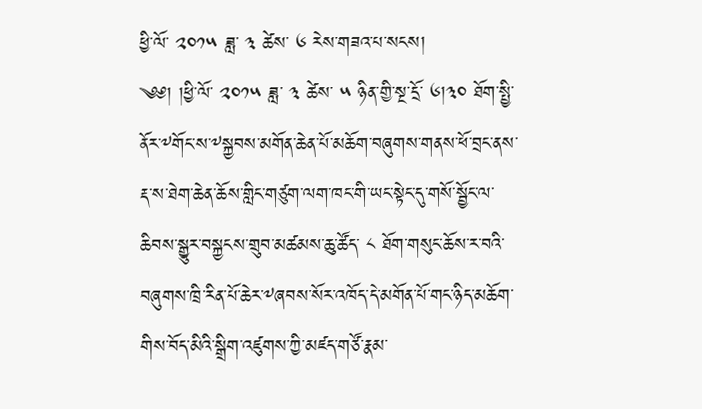ཕྱི་ལོ་ ༢༠༡༥ ཟླ་ ༣ ཚེས་ ༦ རེས་གཟའ་པ་སངས།
༄༅། །ཕྱི་ལོ་ ༢༠༡༥ ཟླ་ ༣ ཚེས་ ༥ ཉིན་གྱི་སྔ་དྲོ་ ༦།༣༠ ཐོག་སྤྱི་ནོར་༸གོང་ས་༸སྐྱབས་མགོན་ཆེན་པོ་མཆོག་བཞུགས་གནས་ཕོ་བྲང་ནས་རྡ་ས་ཐེག་ཆེན་ཆོས་གླིང་གཙུག་ལག་ཁང་གི་ཡང་སྟེང་དུ་གསོ་སྦྱོང་ལ་ཆིབས་སྒྱུར་བསྐྱངས་གྲུབ་མཚམས་ཆུ་ཚོད་ ༨ ཐོག་གསུང་ཆོས་ར་བའི་བཞུགས་ཁྲི་རིན་པོ་ཆེར་༸ཞབས་སོར་འཁོད་དེ་མགོན་པོ་གང་ཉིད་མཆོག་གིས་བོད་མིའི་སྒྲིག་འཛུགས་ཀྱི་མཛད་གཙོ་རྣམ་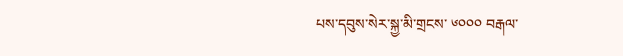པས་དབུས་སེར་སྐྱ་མི་གྲངས་ ༦༠༠༠ བརྒལ་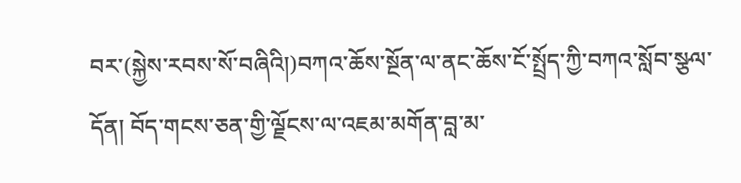བར་(སྐྱེས་རབས་སོ་བཞིའི།)བཀའ་ཆོས་སྔོན་ལ་ནང་ཆོས་ངོ་སྤྲོད་ཀྱི་བཀའ་སློབ་སྩལ་དོན། བོད་གངས་ཅན་གྱི་ལྗོངས་ལ་འཇམ་མགོན་བླ་མ་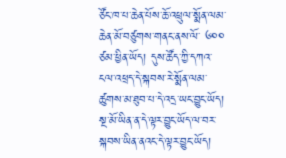ཙོང་ཁ་པ་ཆེན་པོས་ཆོ་འཕྲུལ་སྨོན་ལམ་ཆེན་མོ་བཙུགས་གནང་ནས་ལོ་ ༦༠༠ ཙམ་ཕྱིན་ཡོད། དུས་ཚོད་ཀྱི་དཀའ་ངལ་འཕྲད་དེ་སྐབས་རེ་སྨོན་ལམ་ཚུགས་མ་ཐུབ་པ་དེ་འདྲ་ཡང་བྱུང་ཡོད།
སྔ་མོ་ཡིན་ན་དེ་ལྟར་བྱུང་ཡོད་ལ་བར་སྐབས་ཡིན་ནའང་དེ་ལྟར་བྱུང་ཡོད།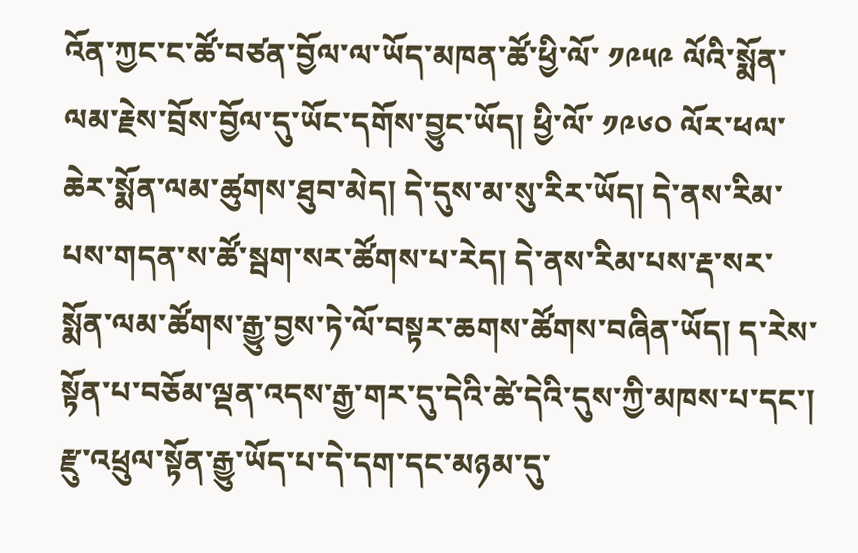འོན་ཀྱང་ང་ཚོ་བཙན་བྱོལ་ལ་ཡོད་མཁན་ཚོ་ཕྱི་ལོ་ ༡༩༥༩ ལོའི་སྨོན་ལམ་རྗེས་བྲོས་བྱོལ་དུ་ཡོང་དགོས་བྱུང་ཡོད། ཕྱི་ལོ་ ༡༩༦༠ ལོར་ཕལ་ཆེར་སྨོན་ལམ་ཚུགས་ཐུབ་མེད། དེ་དུས་མ་སུ་རིར་ཡོད། དེ་ནས་རིམ་པས་གདན་ས་ཚོ་སྦག་སར་ཚོགས་པ་རེད། དེ་ནས་རིམ་པས་རྡ་སར་སྨོན་ལམ་ཚོགས་རྒྱུ་བྱས་ཏེ་ལོ་བསྟར་ཆགས་ཚོགས་བཞིན་ཡོད། ད་རེས་སྟོན་པ་བཅོམ་ལྡན་འདས་རྒྱ་གར་དུ་དེའི་ཚེ་དེའི་དུས་ཀྱི་མཁས་པ་དང་། རྫུ་འཕྲུལ་སྟོན་རྒྱུ་ཡོད་པ་དེ་དག་དང་མཉམ་དུ་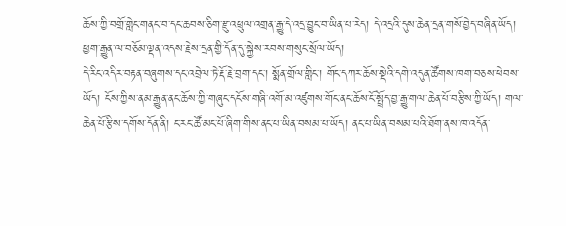ཆོས་ཀྱི་བགྲོ་གླེང་གནང་བ་དང་ཆབས་ཅིག་རྫུ་འཕྲུལ་འགྲན་རྒྱུ་དེ་འདྲ་བྱུང་བ་ཡིན་པ་རེད། དེ་འདྲའི་དུས་ཆེན་དྲན་གསོ་བྱེད་བཞིན་ཡོད། ཕྱག་རྒྱུན་ལ་བཅོམ་ལྡན་འདས་རྗེས་དྲན་གྱི་དོན་དུ་སྐྱེས་རབས་གསུང་སྲོལ་ཡོད།
དེ་རིང་འདིར་བརྟན་བཞུགས་དང་འབྲེལ་ཏེ་རྡོ་རྗེ་བྲག་དང་། སྨོན་གྲོལ་གླིང་། གོང་དཀར་ཆོས་སྡེའི་དགེ་འདུན་ཚོགས་ཁག་བཅས་ཕེབས་ཡོད། ངོས་ཀྱིས་ནམ་རྒྱུན་ནང་ཆོས་ཀྱི་གཞུང་དངོས་གཞི་འགོ་མ་འཛུགས་གོང་ནང་ཆོས་ངོ་སྤྲོད་བྱ་རྒྱུ་གལ་ཆེན་པོ་བརྩིས་ཀྱི་ཡོད། གལ་ཆེན་པོ་རྩིས་དགོས་དོན་ནི། ང་རང་ཚོ་མང་པོ་ཞིག་གིས་ནང་པ་ཡིན་བསམ་པ་ཡོད། ནང་པ་ཡིན་བསམ་པའི་ཐོག་ནས་ཁ་འདོན་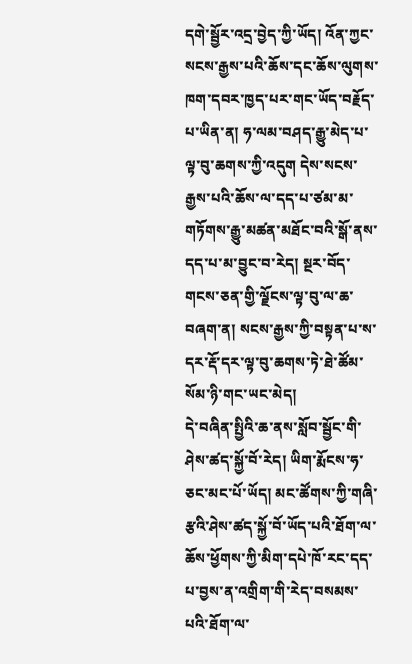དགེ་སྦྱོར་འདྲ་བྱེད་ཀྱི་ཡོད། འོན་ཀྱང་སངས་རྒྱས་པའི་ཆོས་དང་ཆོས་ལུགས་ཁག་དབར་ཁྱད་པར་གང་ཡོད་བརྗོད་པ་ཡིན་ན། ཧ་ལམ་བཤད་རྒྱུ་མེད་པ་ལྟ་བུ་ཆགས་ཀྱི་འདུག དེས་སངས་རྒྱས་པའི་ཆོས་ལ་དད་པ་ཙམ་མ་གཏོགས་རྒྱུ་མཚན་མཐོང་བའི་སྒོ་ནས་དད་པ་མ་བྱུང་བ་རེད། སྔར་བོད་གངས་ཅན་གྱི་ལྗོངས་ལྟ་བུ་ལ་ཆ་བཞག་ན། སངས་རྒྱས་ཀྱི་བསྟན་པ་ས་དར་རྡོ་དར་ལྟ་བུ་ཆགས་ཏེ་ཐེ་ཚོམ་སོམ་ཉི་གང་ཡང་མེད།
དེ་བཞིན་སྤྱིའི་ཆ་ནས་སློབ་སྦྱོང་གི་ཤེས་ཚད་སྐྱོ་བོ་རེད། ཡིག་རྨོངས་ཧ་ཅང་མང་པོ་ཡོད། མང་ཚོགས་ཀྱི་གཞི་རྩའི་ཤེས་ཚད་སྐྱོ་བོ་ཡོད་པའི་ཐོག་ལ་ཆོས་ཕྱོགས་ཀྱི་མིག་དཔེ་ཁོ་རང་དད་པ་བྱས་ན་འགྲིག་གི་རེད་བསམས་པའི་ཐོག་ལ་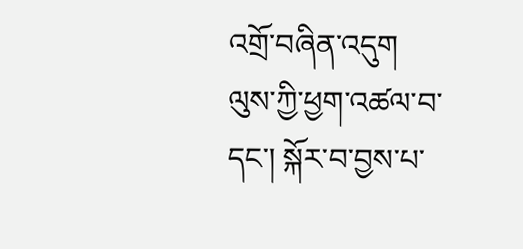འགྲོ་བཞིན་འདུག ལུས་ཀྱི་ཕྱག་འཚལ་བ་དང་། སྐོར་བ་བྱས་པ་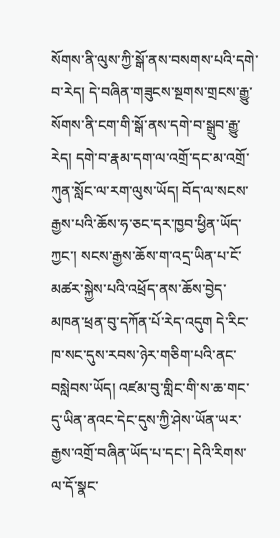སོགས་ནི་ལུས་ཀྱི་སྒོ་ནས་བསགས་པའི་དགེ་བ་རེད། དེ་བཞིན་གཟུངས་སྔགས་གྲངས་རྒྱུ་སོགས་ནི་ངག་གི་སྒོ་ནས་དགེ་བ་སྒྲུབ་རྒྱུ་རེད། དགེ་བ་རྣམ་དག་ལ་འགྲོ་དང་མ་འགྲོ་ཀུན་སློང་ལ་རག་ལུས་ཡོད། བོད་ལ་སངས་རྒྱས་པའི་ཆོས་ཧ་ཅང་དར་ཁྱབ་ཕྱིན་ཡོད་ཀྱང་། སངས་རྒྱས་ཆོས་ག་འདྲ་ཡིན་པ་ངོ་མཚར་སྐྱེས་པའི་འཕྲོད་ནས་ཆོས་བྱེད་མཁན་ཕྲན་བུ་དཀོན་པོ་རེད་འདུག དེ་རིང་ཁ་སང་དུས་རབས་ཉེར་གཅིག་པའི་ནང་བསླེབས་ཡོད། འཛམ་བུ་གླིང་གི་ས་ཆ་གང་དུ་ཡིན་ནའང་དེང་དུས་ཀྱི་ཤེས་ཡོན་ཡར་རྒྱས་འགྲོ་བཞིན་ཡོད་པ་དང་། དེའི་རིགས་ལ་དོ་སྣང་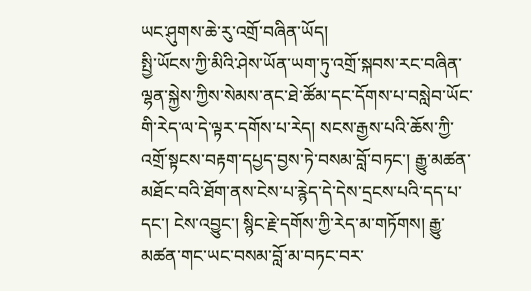ཡང་ཤུགས་ཆེ་རུ་འགྲོ་བཞིན་ཡོད།
སྤྱི་ཡོངས་ཀྱི་མིའི་ཤེས་ཡོན་ཡག་ཏུ་འགྲོ་སྐབས་རང་བཞིན་ལྷན་སྐྱེས་ཀྱིས་སེམས་ནང་ཐེ་ཚོམ་དང་དོགས་པ་བསླེབ་ཡོང་གི་རེད་ལ་དེ་ལྟར་དགོས་པ་རེད། སངས་རྒྱས་པའི་ཆོས་ཀྱི་འགྲོ་སྟངས་བརྟག་དཔྱད་བྱས་ཏེ་བསམ་བློ་བཏང་། རྒྱུ་མཚན་མཐོང་བའི་ཐོག་ནས་ངེས་པ་རྙེད་དེ་དེས་དྲངས་པའི་དད་པ་དང་། ངེས་འབྱུང་། སྙིང་རྗེ་དགོས་ཀྱི་རེད་མ་གཏོགས། རྒྱུ་མཚན་གང་ཡང་བསམ་བློ་མ་བཏང་བར་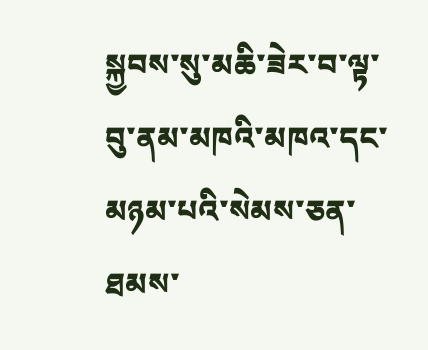སྐྱབས་སུ་མཆི་ཟེར་བ་ལྟ་བུ་ནམ་མཁའི་མཁའ་དང་མཉམ་པའི་སེམས་ཅན་ཐམས་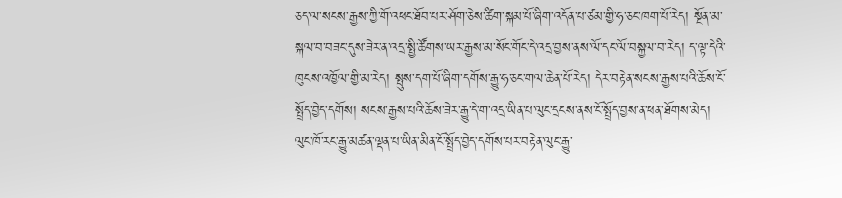ཅད་ལ་སངས་རྒྱས་ཀྱི་གོ་འཕང་ཐོབ་པར་ཤོག་ཅེས་ཚིག་སྐམ་པོ་ཞིག་འདོན་པ་ཙམ་གྱི་ཧ་ཅང་ཁག་པོ་རེད། སྔོན་མ་སྐལ་བ་བཟང་དུས་ཟེར་ན་འདྲ་སྤྱི་ཚོགས་ཡར་རྒྱས་མ་སོང་གོང་དེ་འདྲ་བྱས་ནས་ལོ་དང་ལོ་བསྐྱལ་བ་རེད། ད་ལྟ་དེའི་ཁུངས་འཁྱོལ་གྱི་མ་རེད། སྤུས་དག་པོ་ཞིག་དགོས་རྒྱུ་ཧ་ཅང་གལ་ཆེན་པོ་རེད། དེར་བརྟེན་སངས་རྒྱས་པའི་ཆོས་ངོ་སྤྲོད་བྱེད་དགོས། སངས་རྒྱས་པའི་ཆོས་ཟེར་རྒྱུ་དེ་ག་འདྲ་ཡིན་པ་ལུང་དྲངས་ནས་ངོ་སྤྲོད་བྱས་ན་ཕན་ཐོགས་མེད། ལུང་ཁོ་རང་རྒྱུ་མཚན་ལྡན་པ་ཡིན་མིན་ངོ་སྤྲོད་བྱེད་དགོས་པར་བརྟེན་ལུང་རྒྱུ་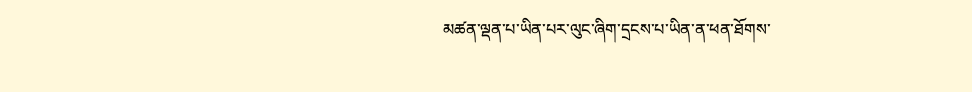མཚན་ལྡན་པ་ཡིན་པར་ལུང་ཞིག་དྲངས་པ་ཡིན་ན་ཕན་ཐོགས་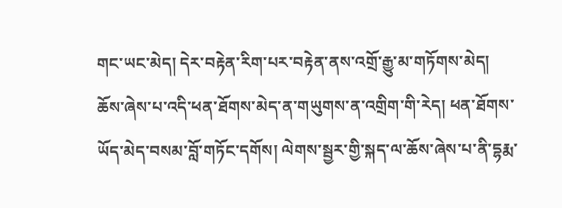གང་ཡང་མེད། དེར་བརྟེན་རིག་པར་བརྟེན་ནས་འགྲོ་རྒྱུ་མ་གཏོགས་མེད།
ཆོས་ཞེས་པ་འདི་ཕན་ཐོགས་མེད་ན་གཡུགས་ན་འགྲིག་གི་རེད། ཕན་ཐོགས་ཡོད་མེད་བསམ་བློ་གཏོང་དགོས། ལེགས་སྦྱར་གྱི་སྐད་ལ་ཆོས་ཞེས་པ་ནི་དྷརྨ་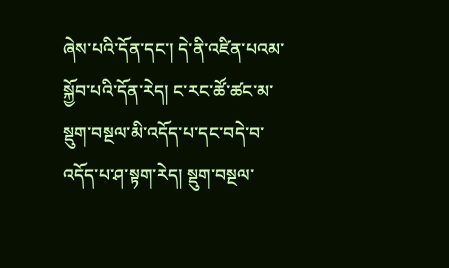ཞེས་པའི་དོན་དང་། དེ་ནི་འཛིན་པའམ་སྐྱོབ་པའི་དོན་རེད། ང་རང་ཚོ་ཚང་མ་སྡུག་བསྔལ་མི་འདོད་པ་དང་བདེ་བ་འདོད་པ་ཤ་སྟག་རེད། སྡུག་བསྔལ་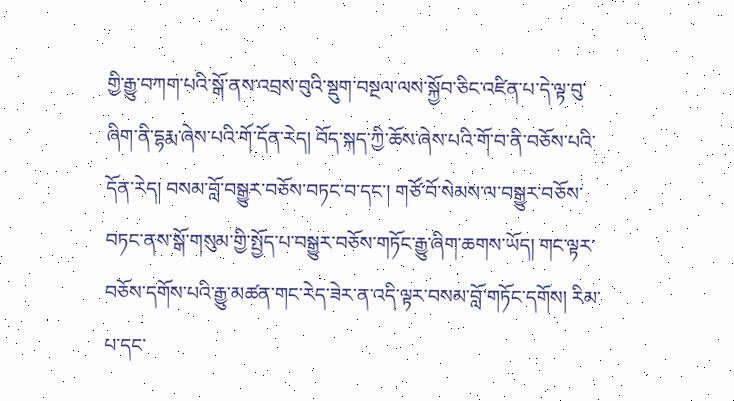གྱི་རྒྱུ་བཀག་པའི་སྒོ་ནས་འབྲས་བུའི་སྡུག་བསྔལ་ལས་སྐྱོབ་ཅིང་འཛིན་པ་དེ་ལྟ་བུ་ཞིག་ནི་དྷརྨ་ཞེས་པའི་གོ་དོན་རེད། བོད་སྐད་ཀྱི་ཆོས་ཞེས་པའི་གོ་བ་ནི་བཅོས་པའི་དོན་རེད། བསམ་བློ་བསྒྱུར་བཅོས་བཏང་བ་དང་། གཙོ་བོ་སེམས་ལ་བསྒྱུར་བཅོས་བཏང་ནས་སྒོ་གསུམ་གྱི་སྤྱོད་པ་བསྒྱུར་བཅོས་གཏོང་རྒྱུ་ཞིག་ཆགས་ཡོད། གང་ལྟར་བཅོས་དགོས་པའི་རྒྱུ་མཚན་གང་རེད་ཟེར་ན་འདི་ལྟར་བསམ་བློ་གཏོང་དགོས། རིམ་པ་དང་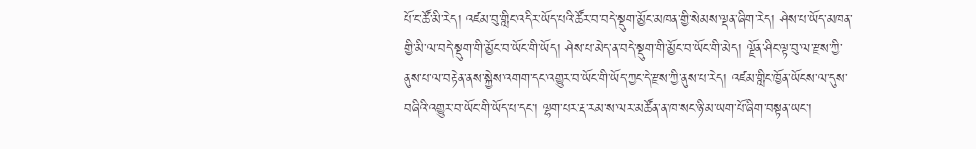པོ་ང་ཚོ་མི་རེད། འཛམ་བུ་གླིང་འདིར་ཡོད་པའི་ཚོར་བ་བདེ་སྡུག་མྱོང་མཁན་གྱི་སེམས་ལྡན་ཞིག་རེད། ཤེས་པ་ཡོད་མཁན་གྱི་མི་ལ་བདེ་སྡུག་གི་མྱོང་བ་ཡོང་གི་ཡོད། ཤེས་པ་མེད་ན་བདེ་སྡུག་གི་མྱོང་བ་ཡོང་གི་མེད། ལྗོན་ཤིང་ལྟ་བུ་ལ་རྫས་ཀྱི་ནུས་པ་ལ་བརྟེན་ནས་སྐྱེས་འགག་དང་འགྱུར་བ་ཡོང་གི་ཡོད་ཀྱང་དེ་རྫས་ཀྱི་ནུས་པ་རེད། འཛམ་གླིང་ཁྱོན་ཡོངས་ལ་དུས་བཞིའི་འགྱུར་བ་ཡོང་གི་ཡོད་པ་དང་། ལྷག་པར་རྡ་རམ་ས་ལར་མཚོན་ན་ཁ་སང་ཉི་མ་ཡག་པོ་ཞིག་བསྟན་ཡང་།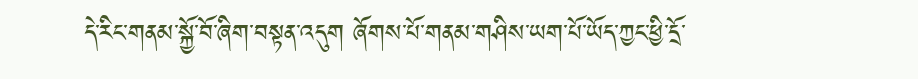དེ་རིང་གནམ་སྐྱོ་བོ་ཞིག་བསྟན་འདུག ཞོགས་པོ་གནམ་གཤིས་ཡག་པོ་ཡོད་ཀྱང་ཕྱི་དྲོ་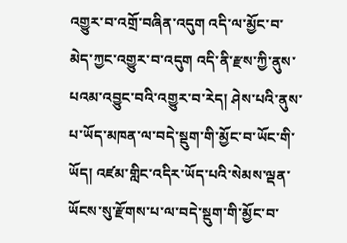འགྱུར་བ་འགྲོ་བཞིན་འདུག འདི་ལ་མྱོང་བ་མེད་ཀྱང་འགྱུར་བ་འདུག འདི་ནི་རྫས་ཀྱི་ནུས་པའམ་འབྱུང་བའི་འགྱུར་བ་རེད། ཤེས་པའི་ནུས་པ་ཡོད་མཁན་ལ་བདེ་སྡུག་གི་མྱོང་བ་ཡོང་གི་ཡོད། འཛམ་གླིང་འདིར་ཡོད་པའི་སེམས་ལྡན་ཡོངས་སུ་རྫོགས་པ་ལ་བདེ་སྡུག་གི་མྱོང་བ་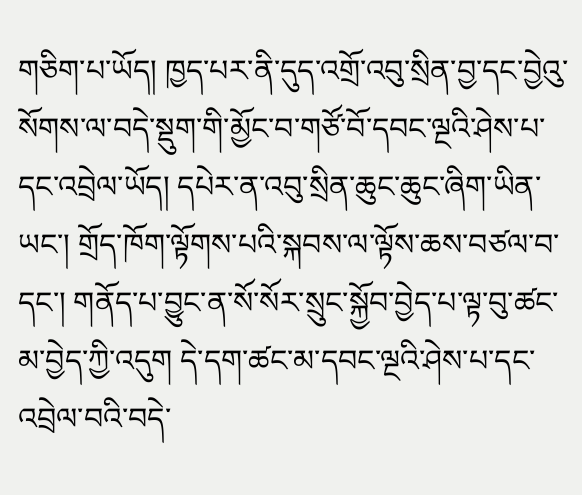གཅིག་པ་ཡོད། ཁྱད་པར་ནི་དུད་འགྲོ་འབུ་སྲིན་བྱ་དང་བྱེའུ་སོགས་ལ་བདེ་སྡུག་གི་མྱོང་བ་གཙོ་བོ་དབང་ལྔའི་ཤེས་པ་དང་འབྲེལ་ཡོད། དཔེར་ན་འབུ་སྲིན་ཆུང་ཆུང་ཞིག་ཡིན་ཡང་། གྲོད་ཁོག་ལྟོགས་པའི་སྐབས་ལ་ལྟོས་ཆས་བཙལ་བ་དང་། གནོད་པ་བྱུང་ན་སོ་སོར་སྲུང་སྐྱོབ་བྱེད་པ་ལྟ་བུ་ཚང་མ་བྱེད་ཀྱི་འདུག དེ་དག་ཚང་མ་དབང་ལྔའི་ཤེས་པ་དང་འབྲེལ་བའི་བདེ་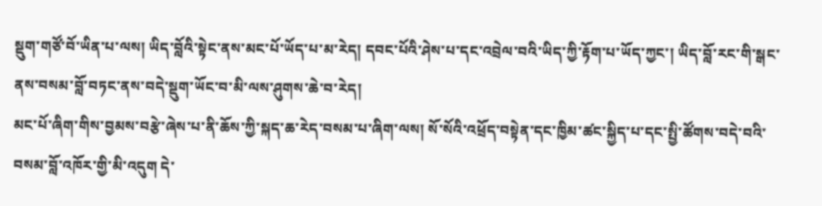སྡུག་གཙོ་བོ་ཡིན་པ་ལས། ཡིད་བློའི་སྟེང་ནས་མང་པོ་ཡོད་པ་མ་རེད། དབང་པོའི་ཤེས་པ་དང་འབྲེལ་བའི་ཡིད་ཀྱི་རྟོག་པ་ཡོད་ཀྱང་། ཡིད་བློ་རང་གི་སྒང་ནས་བསམ་བློ་བཏང་ནས་བདེ་སྡུག་ཡོང་བ་མི་ལས་ཤུགས་ཆེ་བ་རེད།
མང་པོ་ཞིག་གིས་བྱམས་བརྩེ་ཞེས་པ་ནི་ཆོས་ཀྱི་སྐད་ཆ་རེད་བསམ་པ་ཞིག་ལས། སོ་སོའི་འཕྲོད་བསྟེན་དང་ཁྱིམ་ཚང་སྐྱིད་པ་དང་སྤྱི་ཚོགས་བདེ་བའི་བསམ་བློ་འཁོར་གྱི་མི་འདུག དེ་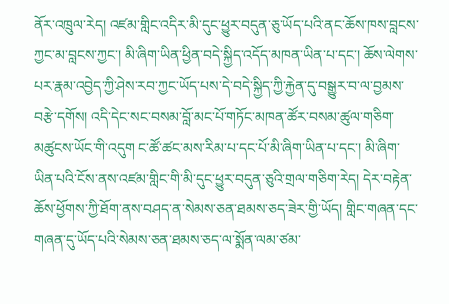ནོར་འཁྲུལ་རེད། འཛམ་གླིང་འདིར་མི་དུང་ཕྱུར་བདུན་ཅུ་ཡོད་པའི་ནང་ཆོས་ཁས་བླངས་ཀྱང་མ་བླངས་ཀྱང་། མི་ཞིག་ཡིན་ཕྱིན་བདེ་སྐྱིད་འདོད་མཁན་ཡིན་པ་དང་། ཆོས་ལེགས་པར་རྣམ་འབྱེད་ཀྱི་ཤེས་རབ་ཀྱང་ཡོད་པས་དེ་བདེ་སྐྱིད་ཀྱི་རྐྱེན་དུ་བསྒྱུར་བ་ལ་བྱམས་བརྩེ་དགོས། འདི་དེང་སང་བསམ་བློ་མང་པོ་གཏོང་མཁན་ཚོར་བསམ་ཚུལ་གཅིག་མཚུངས་ཡོང་གི་འདུག ང་ཚོ་ཚང་མས་རིམ་པ་དང་པོ་མི་ཞིག་ཡིན་པ་དང་། མི་ཞིག་ཡིན་པའི་ངོས་ནས་འཛམ་གླིང་གི་མི་དུང་ཕྱུར་བདུན་ཅུའི་གྲལ་གཅིག་རེད། དེར་བརྟེན་ཆོས་ཕྱོགས་ཀྱི་ཐོག་ནས་བཤད་ན་སེམས་ཅན་ཐམས་ཅད་ཟེར་གྱི་ཡོད། གླིང་གཞན་དང་གཞན་དུ་ཡོད་པའི་སེམས་ཅན་ཐམས་ཅད་ལ་སྨོན་ལམ་ཙམ་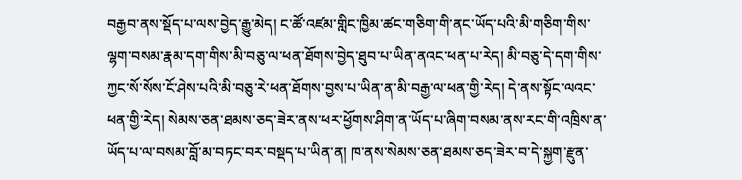བརྒྱབ་ནས་སྡོད་པ་ལས་བྱེད་རྒྱུ་མེད། ང་ཚོ་འཛམ་གླིང་ཁྱིམ་ཚང་གཅིག་གི་ནང་ཡོད་པའི་མི་གཅིག་གིས་ལྷག་བསམ་རྣམ་དག་གིས་མི་བཅུ་ལ་ཕན་ཐོགས་བྱེད་ཐུབ་པ་ཡིན་ནའང་ཕན་པ་རེད། མི་བཅུ་དེ་དག་གིས་ཀྱང་སོ་སོས་ངོ་ཤེས་པའི་མི་བཅུ་རེ་ཕན་ཐོགས་བྱས་པ་ཡིན་ན་མི་བརྒྱ་ལ་ཕན་གྱི་རེད། དེ་ནས་སྟོང་ལའང་ཕན་གྱི་རེད། སེམས་ཅན་ཐམས་ཅད་ཟེར་ནས་ཕར་ཕྱོགས་ཤིག་ན་ཡོད་པ་ཞིག་བསམ་ནས་རང་གི་འཁྲིས་ན་ཡོད་པ་ལ་བསམ་བློ་མ་བཏང་བར་བསྡད་པ་ཡིན་ན། ཁ་ནས་སེམས་ཅན་ཐམས་ཅད་ཟེར་བ་དེ་སྐྱག་རྫུན་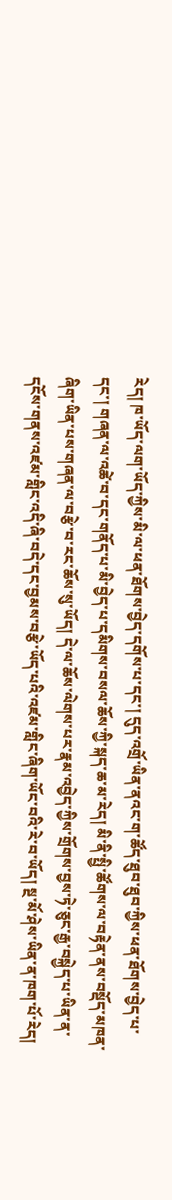རེད། ཁ་ཡོད་ལག་ཡོད་ཀྱིས་མི་ལ་ཕན་ཐོགས་བྱེད་དགོས་པ་དང་། དུད་འགྲོ་ཡིན་ནའང་ག་ཚོད་ཐུབ་ཐུབ་ཀྱིས་ཕན་ཐོགས་བྱེད་པ་དང་། གཞན་ལ་འཚེ་བ་དང་གནོད་པ་མི་བྱེད་པ་དམིགས་བསལ་ཆོས་ཀྱི་སྐད་ཆ་མ་རེད། མི་ནི་སྤྱི་ཚོགས་ལ་བརྟེན་ནས་བསྡོད་མཁན་ཞིག་ཡིན་པས་གཞན་ལ་བརྩེ་བ་རང་ཆོས་སུ་ཡོད། དེ་ལ་ཆོས་ལེགས་པར་རྣམ་འབྱེད་ཀྱིས་གྲོགས་བྱས་ཏེ་ཅུང་རྒྱ་བསྐྱེད་པ་ཡིན་ན་དངོས་གནས་འཛམ་གླིང་འདི་ཞི་བདེ་དང་བྱམས་བརྩེ་ཡོད་པའི་འཛམ་གླིང་ཞིག་ཡོང་བའི་རེ་བ་ཡོད། སྔ་མོ་ཤེས་ཡིན་ན་ཁག་པོ་རེད།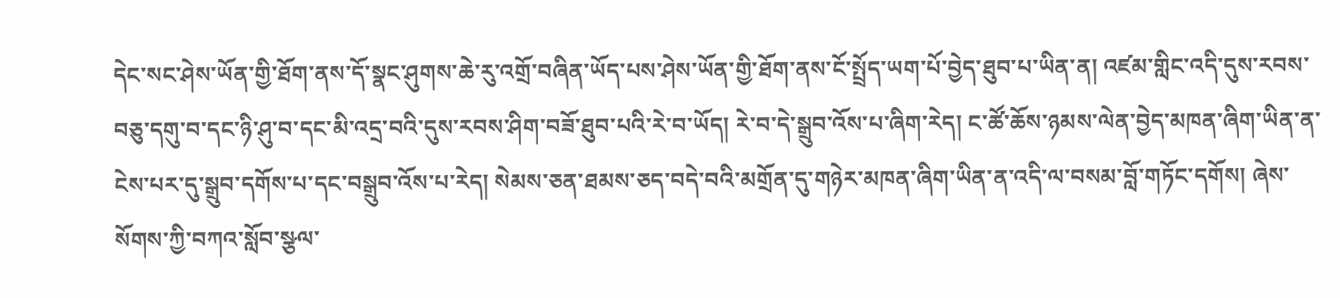དེང་སང་ཤེས་ཡོན་གྱི་ཐོག་ནས་དོ་སྣང་ཤུགས་ཆེ་རུ་འགྲོ་བཞིན་ཡོད་པས་ཤེས་ཡོན་གྱི་ཐོག་ནས་ངོ་སྤྲོད་ཡག་པོ་བྱེད་ཐུབ་པ་ཡིན་ན། འཛམ་གླིང་འདི་དུས་རབས་བཅུ་དགུ་བ་དང་ཉི་ཤུ་བ་དང་མི་འདྲ་བའི་དུས་རབས་ཤིག་བཟོ་ཐུབ་པའི་རེ་བ་ཡོད། རེ་བ་དེ་སྒྲུབ་འོས་པ་ཞིག་རེད། ང་ཚོ་ཆོས་ཉམས་ལེན་བྱེད་མཁན་ཞིག་ཡིན་ན་ངེས་པར་དུ་སྒྲུབ་དགོས་པ་དང་བསྒྲུབ་འོས་པ་རེད། སེམས་ཅན་ཐམས་ཅད་བདེ་བའི་མགྲོན་དུ་གཉེར་མཁན་ཞིག་ཡིན་ན་འདི་ལ་བསམ་བློ་གཏོང་དགོས། ཞེས་སོགས་ཀྱི་བཀའ་སློབ་སྩལ་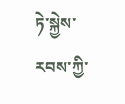ཏེ་སྐྱེས་རབས་ཀྱི་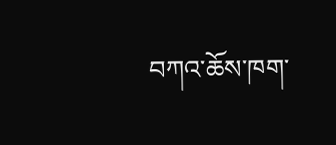བཀའ་ཆོས་ཁག་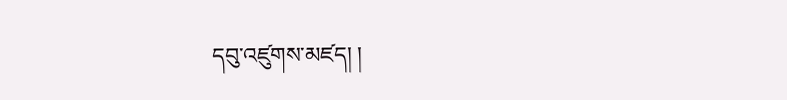དབུ་འཛུགས་མཛད། །